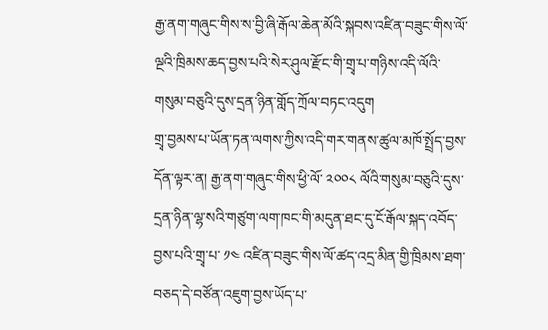རྒྱ་ནག་གཞུང་གིས་ས་བྱི་ཞི་རྒོལ་ཆེན་མོའི་སྐབས་འཛིན་བཟུང་གིས་ལོ་ལྔའི་ཁྲིམས་ཆད་བྱས་པའི་སེར་ཤུལ་རྫོང་གི་གྲྭ་པ་གཉིས་འདི་ལོའི་གསུམ་བཅུའི་དུས་དྲན་ཉིན་གློད་ཀྲོལ་བཏང་འདུག
གྲྭ་བྱམས་པ་ཡོན་ཏན་ལགས་ཀྱིས་འདི་གར་གནས་ཚུལ་མཁོ་སྤྲོད་བྱས་དོན་ལྟར་ན། རྒྱ་ནག་གཞུང་གིས་ཕྱི་ལོ་ ༢༠༠༨ ལོའི་གསུམ་བཅུའི་དུས་དྲན་ཉིན་ལྷ་སའི་གཙུག་ལག་ཁང་གི་མདུན་ཐང་དུ་ངོ་རྒོལ་སྐད་འབོད་བྱས་པའི་གྲྭ་པ་ ༡༤ འཛིན་བཟུང་གིས་ལོ་ཚད་འདྲ་མིན་གྱི་ཁྲིམས་ཐག་བཅད་དེ་བཙོན་འཇུག་བྱས་ཡོད་པ་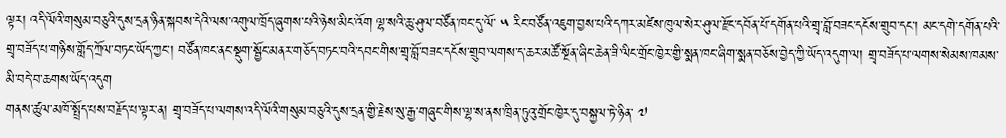ལྟར། འདི་ལོའི་གསུམ་བཅུའི་དུས་དྲན་ཉིན་སྐབས་དེའི་ལས་འགུལ་ཁྲོད་ཞུགས་པའི་ཉེས་མིང་འོག ལྷ་སའི་ཆུ་ཤུལ་བཙོན་ཁང་དུ་ལོ་ ༥ རིང་བཙོན་འཇུག་བྱས་པའི་དཀར་མཛེས་ཁུལ་སེར་ཤུལ་རྫོང་དབོན་པོ་དགོན་པའི་གྲྭ་བློ་བཟང་དངོས་གྲུབ་དང་། མང་དགེ་དགོན་པའི་གྲྭ་བཟོད་པ་གཉིས་གློད་ཀྲོལ་བཏང་ཡོད་ཀྱང་། བཙོན་ཁང་ནང་སྡུག་སྦྱོང་མནར་གཅོད་བཏང་བའི་དབང་གིས་གྲྭ་བློ་བཟང་དངོས་གྲུབ་ལགས་ད་ཆར་མཚོ་སྔོན་ཞིང་ཆེན་ཟི་ལིང་གྲོང་ཁྱེར་གྱི་སྨན་ཁང་ཞིག་སྨན་བཅོས་བྱེད་ཀྱི་ཡོད་འདུག་ལ། གྲྭ་བཟོད་པ་ལགས་སེམས་ཁམས་མི་བདེ་བ་ཆགས་ཡོད་འདུག
གནས་ཚུལ་མཁོ་སྤྲོད་པས་བརྗོད་པ་ལྟར་ན། གྲྭ་བཟོད་པ་ལགས་འདི་ལོའི་གསུམ་བཅུའི་དུས་དྲན་གྱི་རྗེས་སུ་རྒྱ་གཞུང་གིས་ལྷ་ས་ནས་ཁྲིན་ཏུའུ་གྲོང་ཁྱེར་དུ་བསྐྱལ་ཏེ་ཉིན་ ༧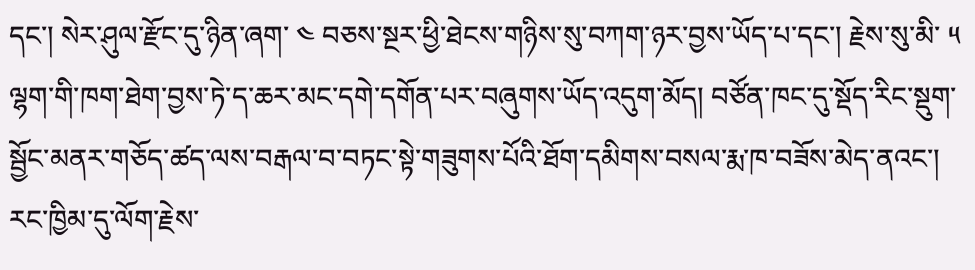དང་། སེར་ཤུལ་རྫོང་དུ་ཉིན་ཞག་ ༤ བཅས་སྔར་ཕྱི་ཐེངས་གཉིས་སུ་བཀག་ཉར་བྱས་ཡོད་པ་དང་། རྗེས་སུ་མི་ ༥ ལྷག་གི་ཁག་ཐེག་བྱས་ཏེ་ད་ཆར་མང་དགེ་དགོན་པར་བཞུགས་ཡོད་འདུག་མོད། བཙོན་ཁང་དུ་སྡོད་རིང་སྡུག་སྦྱོང་མནར་གཅོད་ཚད་ལས་བརྒལ་བ་བཏང་སྟེ་གཟུགས་པོའི་ཐོག་དམིགས་བསལ་རྨ་ཁ་བཟོས་མེད་ནའང་། རང་ཁྱིམ་དུ་ལོག་རྗེས་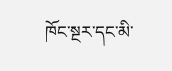ཁོང་སྔར་དང་མི་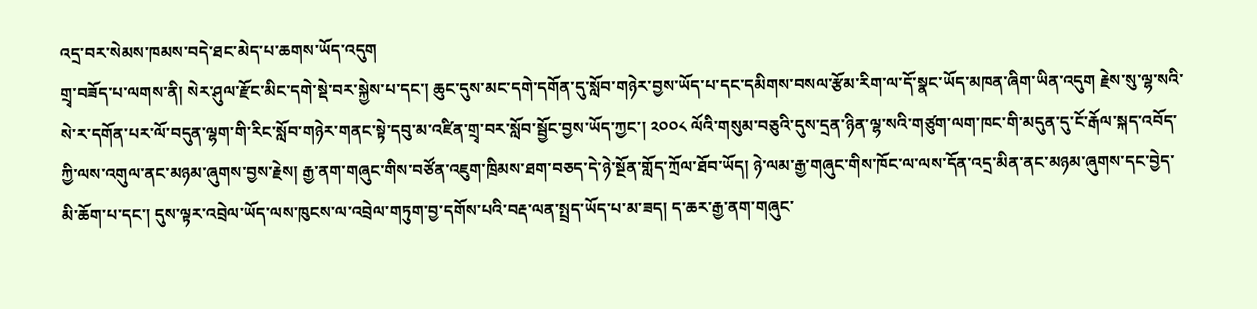འདྲ་བར་སེམས་ཁམས་བདེ་ཐང་མེད་པ་ཆགས་ཡོད་འདུག
གྲྭ་བཟོད་པ་ལགས་ནི། སེར་ཤུལ་རྫོང་མིང་དགེ་སྡེ་བར་སྐྱེས་པ་དང་། ཆུང་དུས་མང་དགེ་དགོན་དུ་སློབ་གཉེར་བྱས་ཡོད་པ་དང་དམིགས་བསལ་རྩོམ་རིག་ལ་དོ་སྣང་ཡོད་མཁན་ཞིག་ཡིན་འདུག རྗེས་སུ་ལྷ་སའི་སེ་ར་དགོན་པར་ལོ་བདུན་ལྷག་གི་རིང་སློབ་གཉེར་གནང་སྟེ་དབུ་མ་འཛིན་གྲྭ་བར་སློབ་སྦྱོང་བྱས་ཡོད་ཀྱང་། ༢༠༠༨ ལོའི་གསུམ་བཅུའི་དུས་དྲན་ཉིན་ལྷ་སའི་གཙུག་ལག་ཁང་གི་མདུན་དུ་ངོ་རྒོལ་སྐད་འབོད་ཀྱི་ལས་འགུལ་ནང་མཉམ་ཞུགས་བྱས་རྗེས། རྒྱ་ནག་གཞུང་གིས་བཙོན་འཇུག་ཁྲིམས་ཐག་བཅད་དེ་ཉེ་སྔོན་གློད་ཀྲོལ་ཐོབ་ཡོད། ཉེ་ལམ་རྒྱ་གཞུང་གིས་ཁོང་ལ་ལས་དོན་འདྲ་མིན་ནང་མཉམ་ཞུགས་དང་བྱེད་མི་ཆོག་པ་དང་། དུས་ལྟར་འབྲེལ་ཡོད་ལས་ཁུངས་ལ་འབྲེལ་གཏུག་བྱ་དགོས་པའི་བརྡ་ལན་སྤྲད་ཡོད་པ་མ་ཟད། ད་ཆར་རྒྱ་ནག་གཞུང་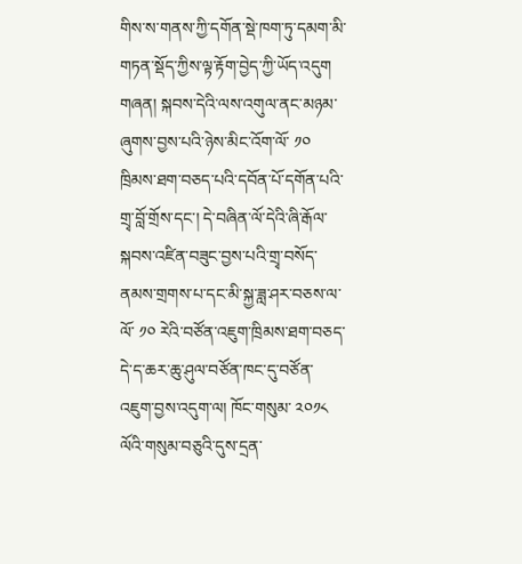གིས་ས་གནས་ཀྱི་དགོན་སྡེ་ཁག་ཏུ་དམག་མི་གཏན་སྡོད་ཀྱིས་ལྟ་རྟོག་བྱེད་ཀྱི་ཡོད་འདུག
གཞན། སྐབས་དེའི་ལས་འགུལ་ནང་མཉམ་ཞུགས་བྱས་པའི་ཉེས་མིང་འོག་ལོ་ ༡༠ ཁྲིམས་ཐག་བཅད་པའི་དབོན་པོ་དགོན་པའི་གྲྭ་བློ་གྲོས་དང་། དེ་བཞིན་ལོ་དེའི་ཞི་རྒོལ་སྐབས་འཛིན་བཟུང་བྱས་པའི་གྲྭ་བསོད་ནམས་གྲགས་པ་དང་མི་སྐྱ་ཟླ་ཤར་བཅས་ལ་ལོ་ ༡༠ རེའི་བཙོན་འཇུག་ཁྲིམས་ཐག་བཅད་དེ་ད་ཆར་ཆུ་ཤུལ་བཙོན་ཁང་དུ་བཙོན་འཇུག་བྱས་འདུག་ལ། ཁོང་གསུམ་ ༢༠༡༨ ལོའི་གསུམ་བཅུའི་དུས་དྲན་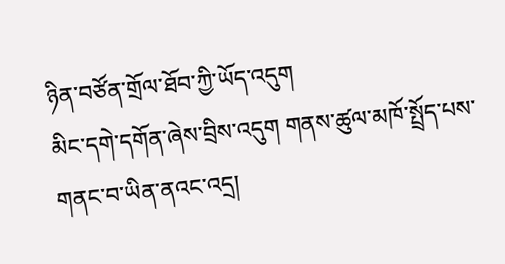ཉིན་བཙོན་གྲོལ་ཐོབ་ཀྱི་ཡོད་འདུག
མིང་དགེ་དགོན་ཞེས་བྲིས་འདུག གནས་ཚུལ་མཁོ་སྤྲོད་པས་གནང་བ་ཡིན་ནའང་འདྲ།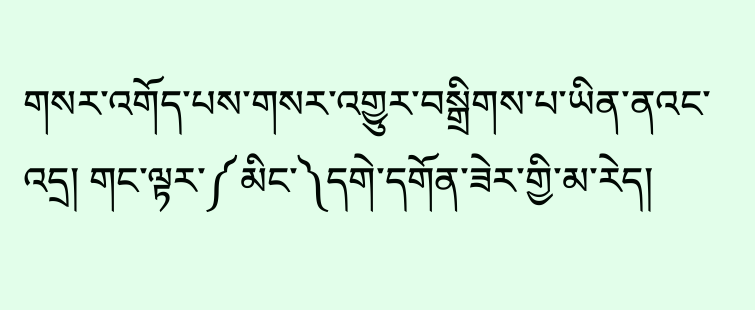གསར་འགོད་པས་གསར་འགྱུར་བསྒྲིགས་པ་ཡིན་ནའང་འདྲ། གང་ལྟར་༼མིང་༽དགེ་དགོན་ཟེར་གྱི་མ་རེད།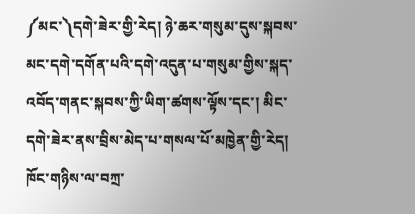༼མང་༽དགེ་ཟེར་གྱི་རེད། ཉེ་ཆར་གསུམ་དུས་སྐབས་མང་དགེ་དགོན་པའི་དགེ་འདུན་པ་གསུམ་གྱིས་སྐད་འབོད་གནང་སྐབས་ཀྱི་ཡིག་ཚགས་ལྟོས་དང་། མིང་དགེ་ཟེར་ནས་བྲིས་མེད་པ་གསལ་པོ་མཁྱེན་གྱི་རེད།
ཁོང་གཉིས་ལ་བཀྲ་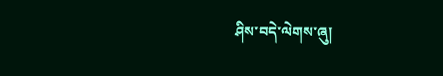ཤིས་བདེ་ལེགས་ཞུ།